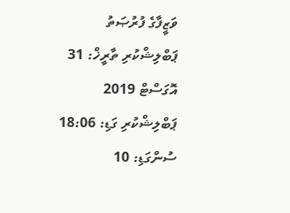ވަޒީފާގެ ފުރުޞަތު
ޕަބްލިޝްކުރި ތާރީޚް: 31 އޮގަސްޓް 2019
ޕަބްލިޝްކުރި ގަޑި: 18:06
ސުންގަޑި: 10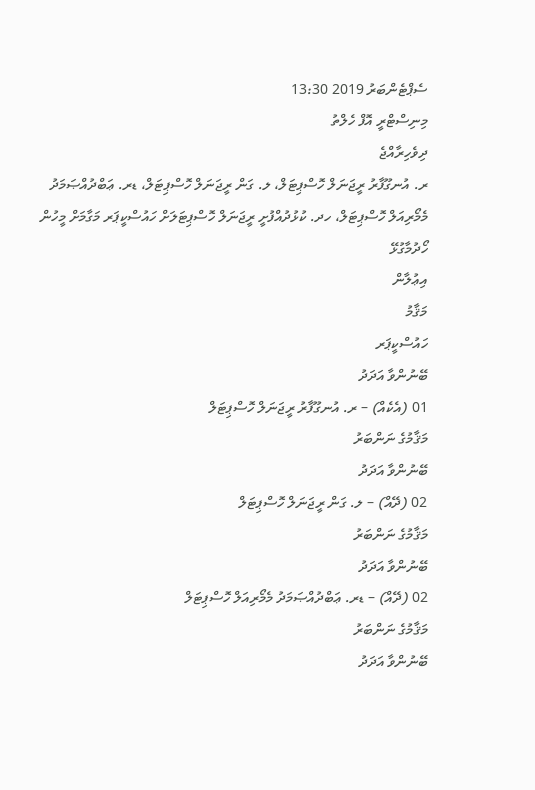ސެޕްޓެންބަރު 2019 13:30
މިނިސްޓްރީ އޮފް ހެލްތު
ދިވެހިރާއްޖެ
ރ. އުނގޫފާރު ރީޖަނަލް ހޮސްޕިޓަލް، ލ. ގަން ރީޖަނަލް ހޮސްޕިޓަލް، ޑރ. ޢަބްދުއްޞަމަދު މެމޯރިއަލް ހޮސްޕިޓަލް، ހދ. ކުޅުދުއްފުށީ ރީޖަނަލް ހޮސްޕިޓަލަށް ހައުސްކީޕަރ މަގާމަށް މީހުން ހޯދުމާގުޅޭ
އިޢުލާން
މަޤާމު
ހައުސްކީޕަރ
ބޭނުންވާ އަދަދު
01 (އެކެއް) – ރ. އުނގޫފާރު ރީޖަނަލް ހޮސްޕިޓަލް
މަޤާމުގެ ނަންބަރު
ބޭނުންވާ އަދަދު
02 (ދޭއް) – ލ. ގަން ރީޖަނަލް ހޮސްޕިޓަލް
މަޤާމުގެ ނަންބަރު
ބޭނުންވާ އަދަދު
02 (ދޭއް) – ޑރ. ޢަބްދުއްޞަމަދު މެމޯރިއަލް ހޮސްޕިޓަލް
މަޤާމުގެ ނަންބަރު
ބޭނުންވާ އަދަދު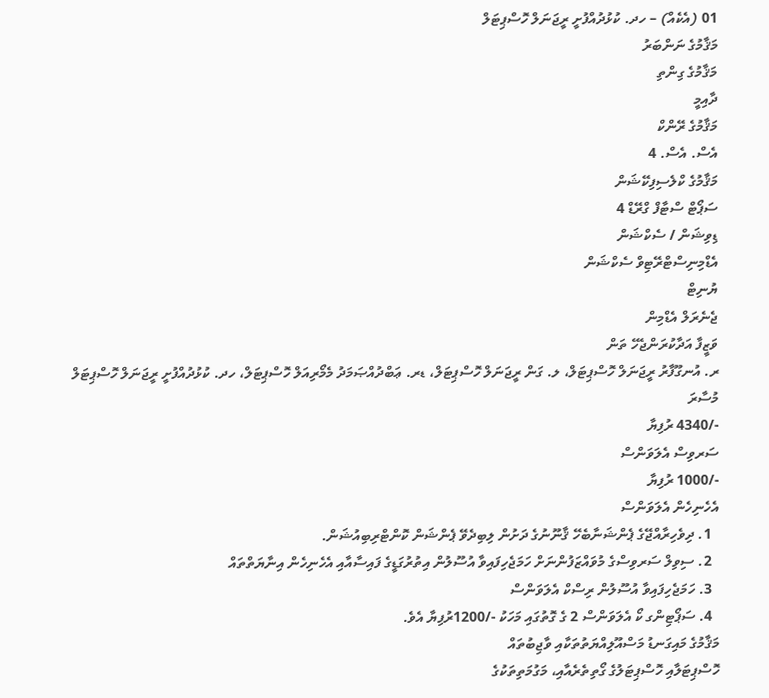01 (އެކެއް) – ހދ. ކުޅުދުއްފުށީ ރީޖަނަލް ހޮސްޕިޓަލް
މަޤާމުގެ ނަންބަރު
މަޤާމުގެ ގިންތި
ދާއިމީ
މަޤާމުގެ ރޭންކް
އެސް. އެސް. 4
މަޤާމުގެ ކްލެސިފިކޭޝަން
ސަޕޯޓް ސްޓާފް ގްރޭޑް 4
ޑިވިޝަން / ސެކްޝަން
އެޑްމިނިސްޓްރޭޓިވް ސެކްޝަން
ޔުނިޓް
ޖެނެރަލް އެޑްމިން
ވަޒީފާ އަދާކުރަންޖެހޭ ތަން
ރ. އުނގޫފާރު ރީޖަނަލް ހޮސްޕިޓަލް، ލ. ގަން ރީޖަނަލް ހޮސްޕިޓަލް، ޑރ. ޢަބްދުއްޞަމަދު މެމޯރިއަލް ހޮސްޕިޓަލް، ހދ. ކުޅުދުއްފުށީ ރީޖަނަލް ހޮސްޕިޓަލް
މުސާރަ
-/4340 ރުފިޔާ
ސަރވިސް އެލަވަންސް
-/1000 ރުފިޔާ
އެހެނިހެން އެލަވަންސް
  1. ދިވެހިރާއްޖޭގެ ޕެންޝަނާބެހޭ ޤާނޫނުގެ ދަށުން ލިބިދެވޭ ޕެންޝަން ކޮންޓްރިބިއުޝަން.
  2. ސިވިލް ސަރވިސްގެ މުވައްޒަފުންނަށް ހަމަޖެހިފައިވާ އުސޫލުން އިތުރުގަޑީގެ ފައިސާއާއި އެހެނިހެން އިނާޔަތްތައް
  3. ހަމަޖެހިފައިވާ އުސޫލުން ރިސްކް އެލަވަންސް
  4. ސަޕޯޓިންގ ކޯ އެލަވަންސް 2 ގެ ގޮތުގައި މަހަކު -/1200ރުފިޔާ އެވެ.
މަޤާމުގެ މައިގަނޑު މަސްއޫލިއްޔަތުތަކާއި ވާޖިބުތައް
ހޮސްޕިޓަލާއި ހޮސްޕިޓަލުގެ ގޯތިތެރެއާއި، މަގުމަތިތަކުގެ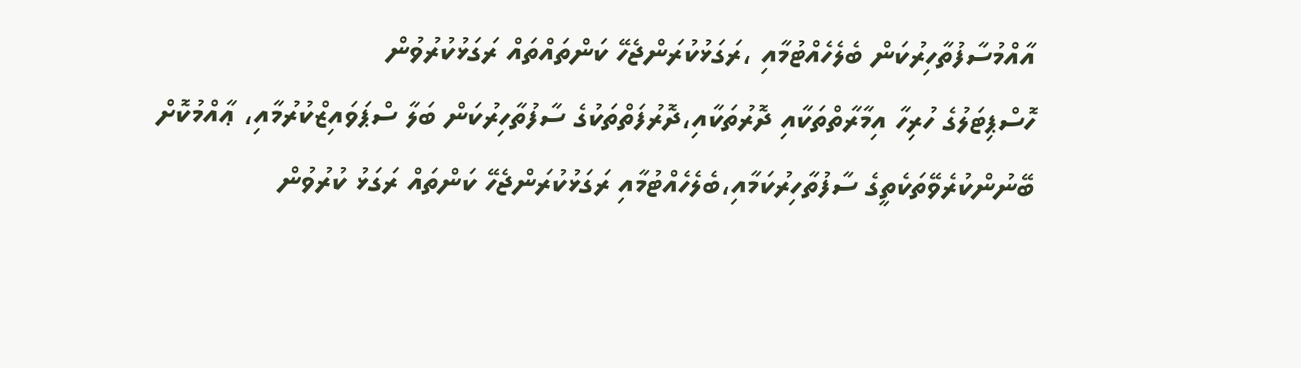އާއްމުސާފުތާހިރުކަން ބެލެހެއްޓުމާއި ،ރަގަޅުކުރަންޖެހޭ ކަންތައްތައް ރަގަޅުކުރުވުން
ހޮސްޕިޓަލުގެ ހުރިހާ އިމާރާތްތަކާއި ދޮރުތަކާއި،ދޮރުފަތްތަކުގެ ސާފުތާހިރުކަން ބަލާ ސްޕަވައިޒްކުރުމާއި، ޢާއްމުކޮށް ބޭނުންކުރެވޭތަކެތީގެ ސާފުތާހިރުކަމާއި،ބެލެހެއްޓުމާއި ރަގަޅުކުރަންޖެހޭ ކަންތައް ރަގަޅު ކުރުވުން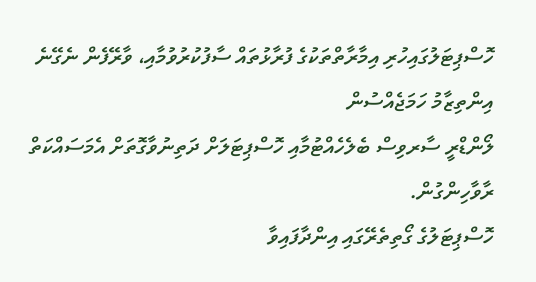ހޮސްޕިޓަލުގައިހުރި އިމާރާތްތަކުގެ ފުރާޅުތައް ސާފުކުރުވުމާއި، ވާރޭފެން ނެގޭނެ އިންތިޒާމު ހަމަޖެއްސުން
ލޯންޑްރީ ސާރވިސް ބެލެހެއްޓުމާއި ހޮސްޕިޓަލަށް ދަތިނުވާގޮތަށް އެމަސައްކަތް ރާވާހިންގުން.
ހޮސްޕިޓަލުގެ ގޯތިތެރޭގައި އިންދާފައިވާ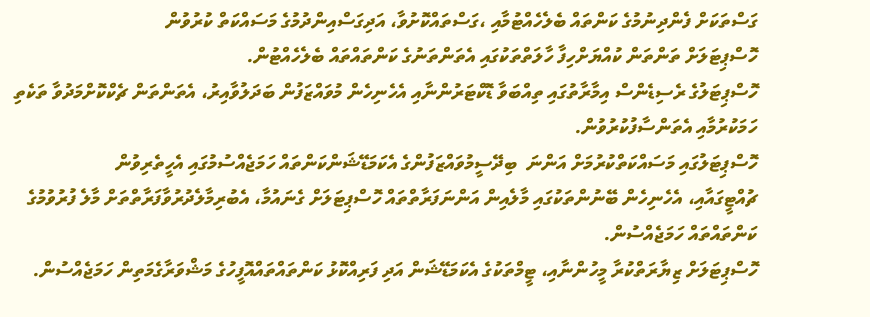ގަސްތަކަށް ފެންދިނުމުގެ ކަންތައް ބެލެހެއްޓުމާއި ،ގަސްތައްކޮށުވާ، އަދިގަސްއިންދުމުގެ މަސައްކަތް ކުރުވުން
ހޮސްޕިޓަލަށް ތަންތަން ކުއްޔަށްހިފާ ހާލަތްތަކުގައި އެތަންތަނުގެ ކަންތައްތައް ބެލެހެއްޓުން.
ހޮސްޕިޓަލުގެ ރެސިޑެންސް އިމާރާތުގައި ތިއްބަވާ ޑޮކްޓަރުންނާއި އެހެނިހެން މުވައްޒަފުން ބަދަލުވާއިރު، އެތަންތަން ޗެކްކޮށްމަދުވާ ތަކެތި ހަމަކުރުމާއި އެތަންސާފުކުރުވުން.
ހޮސްޕިޓަލުގައި މަސައްކަތްކުރުމަށް އަންނަ  ބިދޭސީމުވައްޒަފުންގެ އެކަމަޑޭޝަންކަންތައް ހަމަޖެއްސުމުގައި އެހީތެރިވުން
ޗުއްޓީގައާއި، އެހެނިހެން ބޭނުންތަކުގައި މާލެއިން އަންނަފަރާތްތައް ހޮސްޕިޓަލަށް ގެނައުމާ، އެބުރިމާލެދުރުވާފަރާތްތަށް މާލެ ފުރުވުމުގެ ކަންތައްތައް ހަމަޖެއްސުން.
ހޮސްޕިޓަލަށް ޒިޔާރަތްކުރާ މީހުންނާއި، ޓީމްތަކުގެ އެކަމަޑޭޝަން އަދި ފަރިއްކޮޅު ކަންތައްތައްއޮފީހުގެ މަޝްވަރާގެމަތިން ހަމަޖެއްސުން.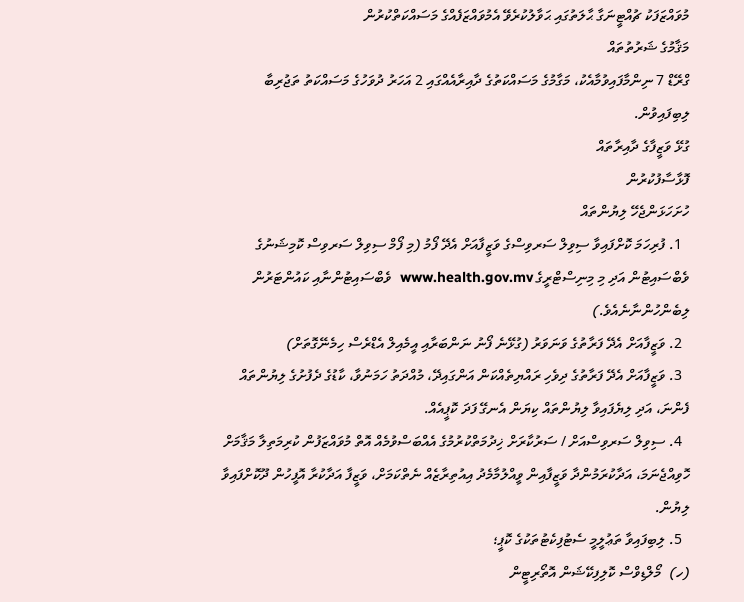މުވައްޒަފަކު ޗުއްޓީނަގާ ޙާލަތުގައި ޙަވާލުކުރެވޭ އެމުވައްޒަފެއްގެ މަސައްކަތްކުރުން
މަޤާމުގެ ޝަރުތުތައް
ގްރޭޑް 7 ނިންމާފައިވުމާއެކު، މަގާމުގެ މަސައްކަތުގެ ދާއިރާއެއްގައި 2 އަހަރު ދުވަހުގެ މަސައްކަތު ތަޖުރިބާ ލިބިފައިވުން.
ގުޅޭ ވަޒީފާގެ ދާއިރާތައް
ފޮޅާސާފުކުރުން
ހުށަހަޅަންޖެހޭ ލިޔުންތައް
  1. ފުރިހަމަ ކޮށްފައިވާ ސިވިލް ސަރވިސްގެ ވަޒީފާއަށް އެދޭ ފޯމު (މި ފޯމް ސިވިލް ސަރވިސް ކޮމިޝަނުގެ ވެބްސައިޓުން އަދި މި މިނިސްޓްރީގެ www.health.gov.mv  ވެބްސައިޓުންނާއި ކައުންޓަރުން ލިބެންހުންނާނެއެވެ.)
  2. ވަޒީފާއަށް އެދޭ ފަރާތުގެ ވަނަވަރު (ގުޅޭނެ ފޯނު ނަންބަރާއި އީމެއިލް އެޑްރެސް ހިމެނޭގޮތަށް)
  3. ވަޒީފާއަށް އެދޭ ފަރާތުގެ ދިވެހި ރައްޔިތެއްކަން އަންގައިދޭ، މުއްދަތު ހަމަނުވާ، ކާޑުގެ ދެފުށުގެ ލިޔުންތައް ފެންނަ، އަދި ލިޔެފައިވާ ލިޔުންތައް ކިޔަން އެނގޭ ފަދަ ކޮޕީއެއް.
  4. ސިވިލް ސަރވިސްއަށް / ސަރުކާރަށް ޚިދުމަތްކުރުމުގެ އެއްބަސްވުމެއް އޮތް މުވައްޒަފުން ކުރިމަތިލާ މަޤާމަށް ހޮވިއްޖެނަމަ، އަދާކުރަމުންދާ ވަޒީފާއިން ވީއްލުމާމެދު އިއުތިރާޒެއް ނެތްކަމަށް، ވަޒީފާ އަދާކުރާ އޮފީހުން ދޫކޮށްފައިވާ ލިޔުން.
  5. ލިބިފައިވާ ތަޢުލީމީ ސެޓުފިކެޓުތަކުގެ ކޮޕީ؛
(ހ)  މޯލްޑިވްސް ކޮލިފިކޭޝަން އޮތޯރިޓީން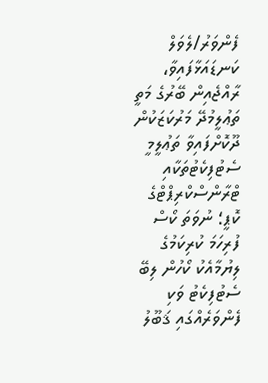ފެންވަރު/ލެވަލް ކަނޑައަޅާފައިވާ، ރާއްޖެއިން ބޭރުގެ މަތީ ތަޢުލީމުދޭ މަރުކަޒަކުން ދޫކޮށްފައިވާ ތަޢުލީމީ ސެޓުފިކެޓުތަކާއި ޓްރާންސްކްރިޕްޓްގެ ކޮޕީ؛ ނުވަތަ ކޯސް ފުރިހަމަ ކުރިކަމުގެ ލިޔުމާއެކު ކޯހުން ލިބޭ ސެޓުފިކެޓު ވަކި ފެންވަރެއްގައި ޤަބޫލު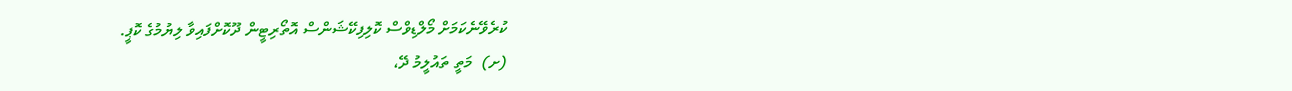ކުރެވޭނެކަމަށް މޯލްޑިވްސް ކޮލިފިކޭޝަންސް އޮތޯރިޓީން ދޫކޮށްފައިވާ ލިޔުމުގެ ކޮޕީ.
(ށ)  މަތީ ތައުލީމު ދޭ،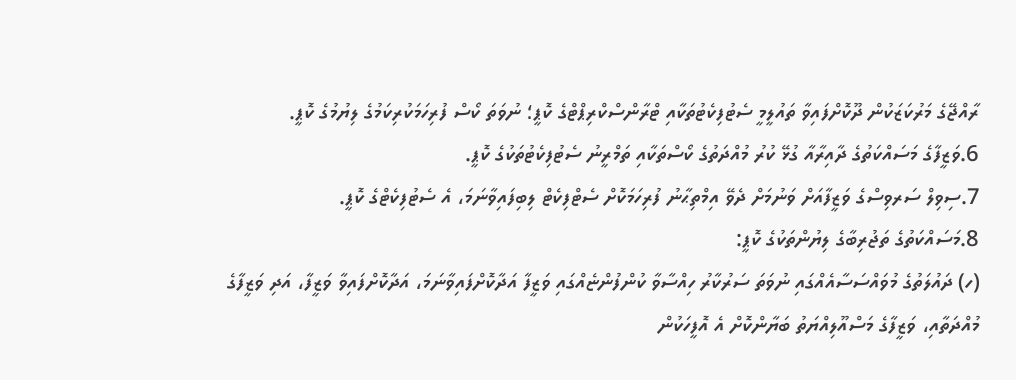ރާއްޖޭގެ މަރުކަޒަކުން ދޫކޮށްފައިވާ ތައުލީމީ ސެޓުފިކެޓުތަކާއި ޓްރާންސްކްރިޕްޓްގެ ކޮޕީ؛ ނުވަތަ ކޯސް ފުރިހަމަކުރިކަމުގެ ލިޔުމުގެ ކޮޕީ.
6.ވަޒީފާގެ މަސައްކަތުގެ ދާއިރާއާ ގުޅޭ ކުރު މުއްދަތުގެ ކޯސްތަކާއި ތަމްރީނު ސެޓުފިކެޓުތަކުގެ ކޮޕީ.
7.ސިވިލް ސަރވިސްގެ ވަޒީފާއަށް ވަނުމަށް ދެވޭ އިމްތިޙާނު ފުރިހަމަކޮށް ސެޓްފިކެޓް ލިބިފައިވާނަމަ، އެ ސެޓުފިކެޓްގެ ކޮޕީ.
8.މަސައްކަތުގެ ތަޖުރިބާގެ ލިޔުންތަކުގެ ކޮޕީ:
(ހ) ދައުލަތުގެ މުވައްސަސާއެއްގައި ނުވަތަ ސަރުކާރު ހިއްސާވާ ކުންފުންޏެއްގައި ވަޒީފާ އަދާކޮށްފައިވާނަމަ، އަދާކޮށްފައިވާ ވަޒީފާ، އަދި ވަޒީފާގެ މުއްދަތާއި، ވަޒީފާގެ މަސްއޫލިއްޔަތު ބަޔާންކޮށް އެ އޮފީހަކުން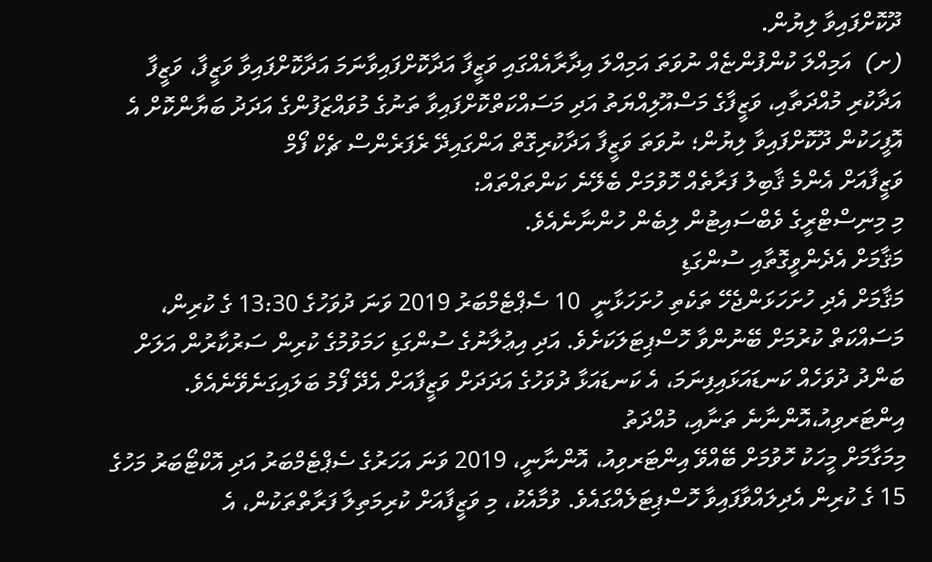ދޫކޮށްފައިވާ ލިޔުން.
(ށ)  އަމިއްލަ ކުންފުންޏެއް ނުވަތަ އަމިއްލަ އިދާރާއެއްގައި ވަޒީފާ އަދާކޮށްފައިވާނަމަ އަދާކޮށްފައިވާ ވަޒީފާ، ވަޒީފާ އަދާކުރި މުއްދަތާއި، ވަޒީފާގެ މަސްއޫލިއްޔަތު އަދި މަސައްކަތްކޮށްފައިވާ ތަނުގެ މުވައްޒަފުންގެ އަދަދު ބަޔާންކޮށް އެ އޮފީހަކުން ދޫކޮށްފައިވާ ލިޔުން؛ ނުވަތަ ވަޒީފާ އަދާކުރިގޮތް އަންގައިދޭ ރެފަރެންސް ޗެކް ފޯމް
ވަޒީފާއަށް އެންމެ ޤާބިލު ފަރާތެއް ހޮވުމަށް ބެލޭނެ ކަންތައްތައް:
މި މިނިސްޓްރީގެ ވެބްސައިޓުން ލިބެން ހުންނާނެއެވެ.
މަޤާމަށް އެދެންވީގޮތާއި ސުންގަޑި
މަޤާމަށް އެދި ހުށަހަޅަންޖެހޭ ތަކެތި ހުށަހަޅާނީ  10 ސެޕްޓެމްބަރު 2019 ވަނަ ދުވަހުގެ 13:30 ގެ ކުރިން، މަސައްކަތް ކުރުމަށް ބޭނުންވާ ހޮސްޕިޓަލަކަށެވެ. އަދި އިޢުލާނުގެ ސުންގަޑި ހަމަވުމުގެ ކުރިން ސަރުކާރުން އަލަށް ބަންދު ދުވަހެއް ކަނޑައަޅައިފިނަމަ، އެ ކަނޑައަޅާ ދުވަހުގެ އަދަދަށް ވަޒީފާއަށް އެދޭ ފޯމު ބަލައިގަނެވޭނެއެވެ.
އިންޓަރވިއު،އޮންނާނެ ތަނާއި، މުއްދަތު
މިމަގާމަށް މީހަކު ހޮވުމަށް ބޭއްވޭ އިންޓަރވިއު، އޮންނާނީ، 2019 ވަނަ އަހަރުގެ ސެޕްޓެމްބަރު އަދި އޮކްޓޯބަރު މަހުގެ 15 ގެ ކުރިން އެދިލައްވާފައިވާ ހޮސްޕިޓަލެއްގައެވެ. ވުމާއެކު، މި ވަޒީފާއަށް ކުރިމަތިލާ ފަރާތްތަކުން، އެ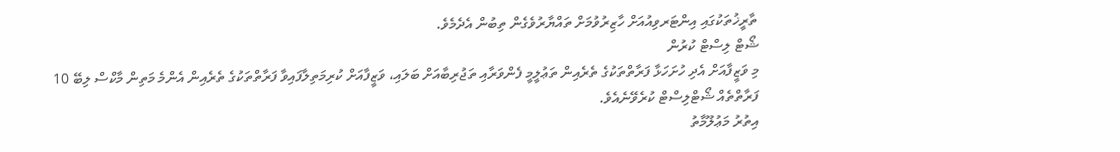ތާރީޚުތަކުގައި އިންޓަރވިއުއަށް ހާޒިރުވުމަށް ތައްޔާރުވެގެން ތިބުން އެދެމެވެ.
ޝޯޓް ލިސްޓް ކުރުން
މި ވަޒީފާއަށް އެދި ހުށަހަޅާ ފަރާތްތަކުގެ ތެރެއިން ތަޢުލީމީ ފެންވަރާއި ތަޖުރިބާއަށް ބަލައި، ވަޒީފާއަށް ކުރިމަތިލާފައިވާ ފަރާތްތަކުގެ ތެރެއިން އެންމެ މަތިން މާކްސް ލިބޭ 10 ފަރާތްތެއް ޝޯޓްލިސްޓް ކުރެވޭނެއެވެ.
އިތުރު މަޢުލޫމާތު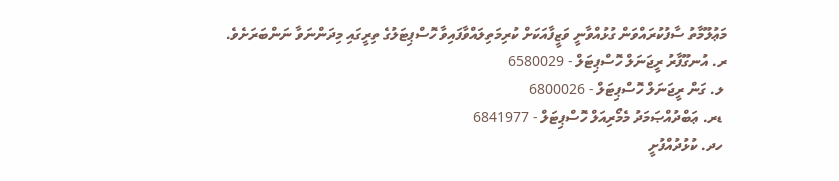މަޢުލޫމާތު ސާފުކުރައްވަން ގުޅުއްވާނީ ވަޒީފާއަކަށް ކުރިމަތިލައްވާފައިވާ ހޮސްޕިޓަލުގެ ތިރީގައި މިދަންނަވާ ނަންބަރަށެވެ.
ރ. އުނގޫފާރު ރީޖަނަލް ހޮސްޕިޓަލް - 6580029
 ލ. ގަން ރީޖަނަލް ހޮސްޕިޓަލް - 6800026
 ޑރ. ޢަބްދުއްޞަމަދު މެމޯރިއަލް ހޮސްޕިޓަލް - 6841977
 ހދ. ކުޅުދުއްފުށީ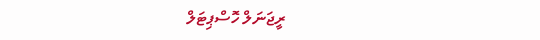ރީޖަނަލް ހޮސްޕިޓަލް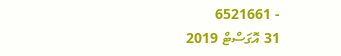- 6521661
31 އޮގަސްޓް 2019